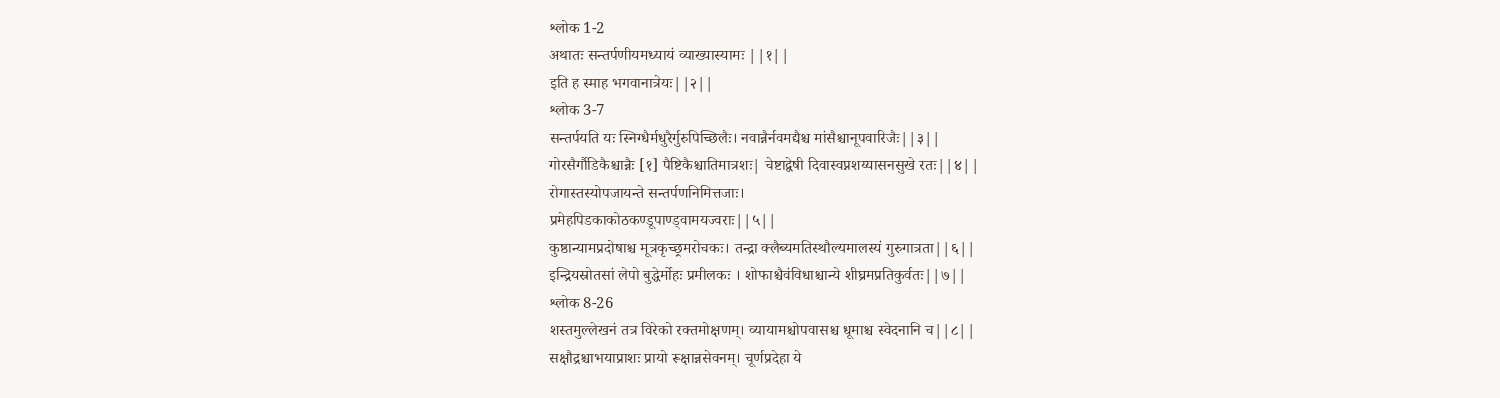श्लोक 1-2
अथातः सन्तर्पणीयमध्यायं व्याख्यास्यामः ||१||
इति ह स्माह भगवानात्रेयः||२||
श्लोक 3-7
सन्तर्पयति यः स्निग्धैर्मधुरैर्गुरुपिच्छिलैः। नवान्नैर्नवमद्यैश्च मांसैश्चानूपवारिजैः||३||
गोरसैर्गौडिकैश्चान्नैः [१] पैष्टिकैश्चातिमात्रशः| चेष्टाद्वेषी दिवास्वप्नशय्यासनसुखे रतः||४||
रोगास्तस्योपजायन्ते सन्तर्पणनिमित्तजाः।
प्रमेहपिडकाकोठकण्डूपाण्ड्वामयज्वराः||५||
कुष्ठान्यामप्रदोषाश्च मूत्रकृच्छ्रमरोचकः। तन्द्रा क्लैब्यमतिस्थौल्यमालस्यं गुरुगात्रता||६||
इन्द्रियस्रोतसां लेपो बुद्धेर्मोहः प्रमीलकः । शोफाश्चैवंविधाश्चान्ये शीघ्रमप्रतिकुर्वतः||७||
श्लोक 8-26
शस्तमुल्लेखनं तत्र विरेको रक्तमोक्षणम्। व्यायामश्चोपवासश्च धूमाश्च स्वेदनानि च||८||
सक्षौद्रश्चाभयाप्राशः प्रायो रूक्षान्नसेवनम्। चूर्णप्रदेहा ये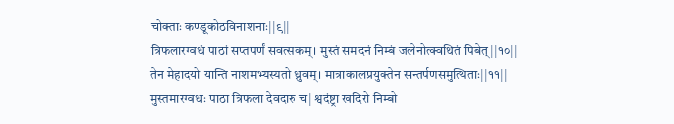चोक्ताः कण्डूकोठविनाशनाः||९||
त्रिफलारग्वधं पाठां सप्तपर्णं सवत्सकम्। मुस्तं समदनं निम्बं जलेनोत्क्वथितं पिबेत्||१०||
तेन मेहादयो यान्ति नाशमभ्यस्यतो ध्रुवम्। मात्राकालप्रयुक्तेन सन्तर्पणसमुत्थिताः||११||
मुस्तमारग्वधः पाठा त्रिफला देवदारु च| श्वदंष्ट्रा खदिरो निम्बो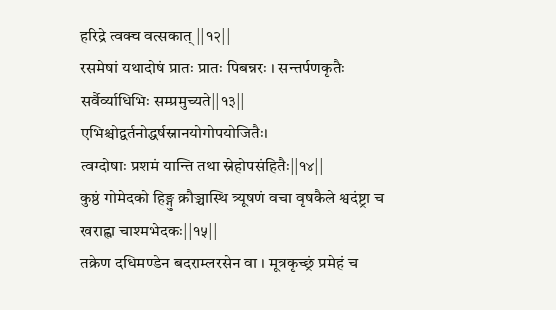हरिद्रे त्वक्च वत्सकात् ||१२||
रसमेषां यथादोषं प्रातः प्रातः पिबन्नरः । सन्तर्पणकृतैः सर्वैर्व्याधिभिः सम्प्रमुच्यते||१३||
एभिश्चोद्वर्तनोद्धर्षस्नानयोगोपयोजितैः।
त्वग्दोषाः प्रशमं यान्ति तथा स्नेहोपसंहितैः||१४||
कुष्ठं गोमेदको हिङ्गु क्रौञ्चास्थि त्र्यूषणं वचा वृषकैले श्वदंष्ट्रा च खराह्वा चाश्मभेदकः||१५||
तक्रेण दधिमण्डेन बदराम्लरसेन वा । मूत्रकृच्छ्रं प्रमेहं च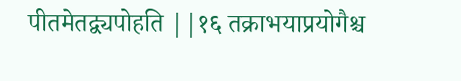पीतमेतद्व्यपोहति ||१६ तक्राभयाप्रयोगैश्च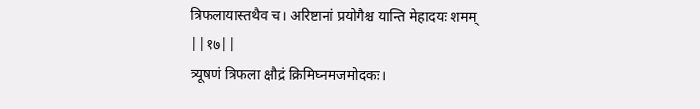त्रिफलायास्तथैव च। अरिष्टानां प्रयोगैश्च यान्ति मेहादयः शमम् ||१७||
त्र्यूषणं त्रिफला क्षौद्रं क्रिमिघ्नमजमोदकः।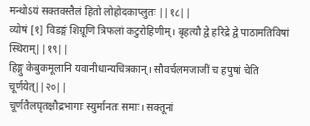मन्थोऽयं सक्तवस्तैलं हितो लोहोदकाप्लुतः ||१८||
व्योषं [१] विडङ्गं शिग्रूणि त्रिफलां कटुरोहिणीम्। बृहत्यौ द्वे हरिद्रे द्वे पाठामतिविषां स्थिराम्||१९||
हिङ्गु केबुकमूलानि यवानीधान्यचित्रकान्। सौवर्चलमजाजीं च हपुषां चेति चूर्णयेत्||२०||
चूर्णतैलघृतक्षौद्रभागाः स्युर्मानतः समाः। सक्तूनां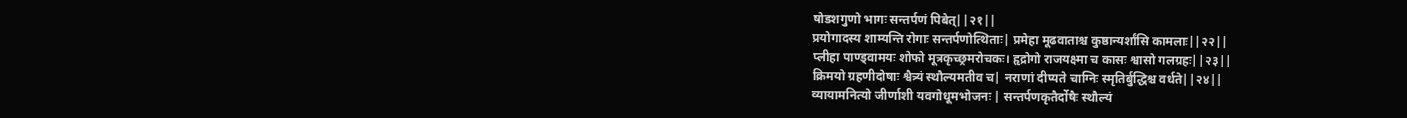षोडशगुणो भागः सन्तर्पणं पिबेत्||२१||
प्रयोगादस्य शाम्यन्ति रोगाः सन्तर्पणोत्थिताः| प्रमेहा मूढवाताश्च कुष्ठान्यर्शांसि कामलाः||२२||
प्लीहा पाण्ड्वामयः शोफो मूत्रकृच्छ्रमरोचकः। हृद्रोगो राजयक्ष्मा च कासः श्वासो गलग्रहः||२३||
क्रिमयो ग्रहणीदोषाः श्वैत्र्यं स्थौल्यमतीव च| नराणां दीप्यते चाग्निः स्मृतिर्बुद्धिश्च वर्धते||२४||
व्यायामनित्यो जीर्णाशी यवगोधूमभोजनः | सन्तर्पणकृतैर्दोषैः स्थौल्यं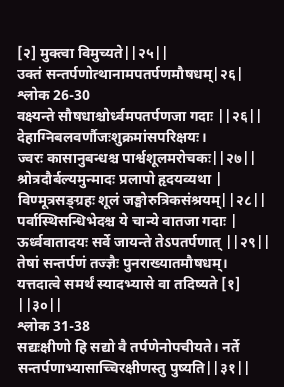[२] मुक्त्वा विमुच्यते||२५||
उक्तं सन्तर्पणोत्थानामपतर्पणमौषधम्|२६|
श्लोक 26-30
वक्ष्यन्ते सौषधाश्चोर्ध्वमपतर्पणजा गदाः ||२६||
देहाग्निबलवर्णौजःशुक्रमांसपरिक्षयः।
ज्वरः कासानुबन्धश्च पार्श्वशूलमरोचकः||२७||
श्रोत्रदौर्बल्यमुन्मादः प्रलापो हृदयव्यथा | विण्मूत्रसङ्ग्रहः शूलं जङ्घोरुत्रिकसंश्रयम्||२८||
पर्वास्थिसन्धिभेदश्च ये चान्ये वातजा गदाः | ऊर्ध्ववातादयः सर्वे जायन्ते तेऽपतर्पणात् ||२९||
तेषां सन्तर्पणं तज्ज्ञैः पुनराख्यातमौषधम्। यत्तदात्वे समर्थं स्यादभ्यासे वा तदिष्यते [१] ||३०||
श्लोक 31-38
सद्यःक्षीणो हि सद्यो वै तर्पणेनोपचीयते। नर्ते सन्तर्पणाभ्यासाच्चिरक्षीणस्तु पुष्यति||३१||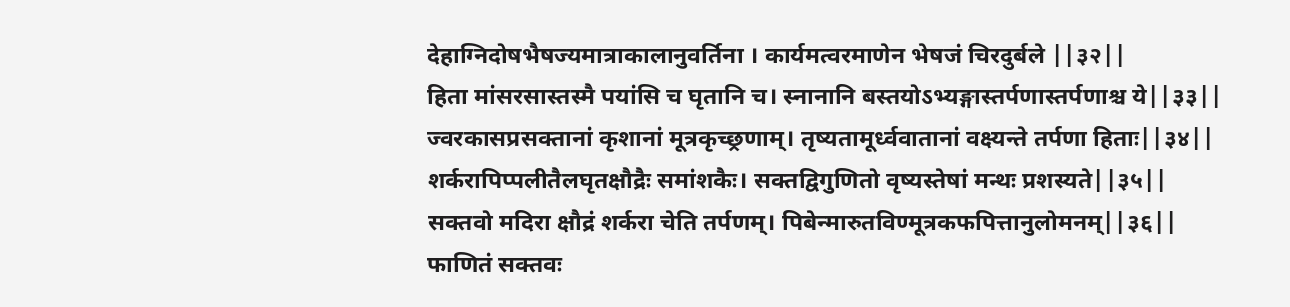देहाग्निदोषभैषज्यमात्राकालानुवर्तिना । कार्यमत्वरमाणेन भेषजं चिरदुर्बले ||३२||
हिता मांसरसास्तस्मै पयांसि च घृतानि च। स्नानानि बस्तयोऽभ्यङ्गास्तर्पणास्तर्पणाश्च ये||३३||
ज्वरकासप्रसक्तानां कृशानां मूत्रकृच्छ्रणाम्। तृष्यतामूर्ध्ववातानां वक्ष्यन्ते तर्पणा हिताः||३४||
शर्करापिप्पलीतैलघृतक्षौद्रैः समांशकैः। सक्तद्विगुणितो वृष्यस्तेषां मन्थः प्रशस्यते||३५||
सक्तवो मदिरा क्षौद्रं शर्करा चेति तर्पणम्। पिबेन्मारुतविण्मूत्रकफपित्तानुलोमनम्||३६||
फाणितं सक्तवः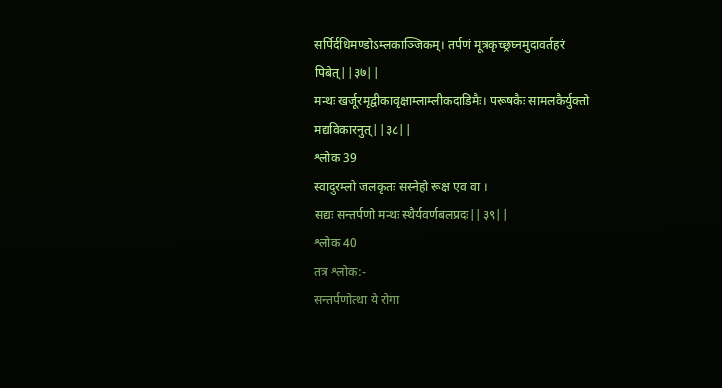सर्पिर्दधिमण्डोऽम्लकाञ्जिकम्। तर्पणं मूत्रकृच्छ्रघ्नमुदावर्तहरं पिबेत्||३७||
मन्थः खर्जूरमृद्वीकावृक्षाम्लाम्लीकदाडिमैः। परूषकैः सामलकैर्युक्तो मद्यविकारनुत्||३८||
श्लोक 39
स्वादुरम्लो जलकृतः सस्नेहो रूक्ष एव वा ।
सद्यः सन्तर्पणो मन्थः स्थैर्यवर्णबलप्रदः||३९||
श्लोक 40
तत्र श्लोक:-
सन्तर्पणोत्था ये रोगा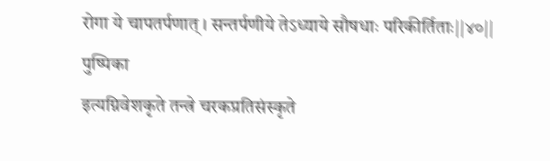रोगा ये चापतर्पणात्। सन्तर्पणीये तेऽध्याये सौषधाः परिकीर्तिताः||४०||
पुष्पिका
इत्यग्निवेशकृते तन्त्रे चरकप्रतिसंस्कृते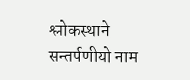श्लोकस्थाने सन्तर्पणीयो नाम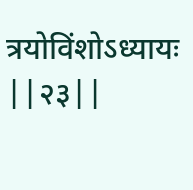त्रयोविंशोऽध्यायः ||२३||